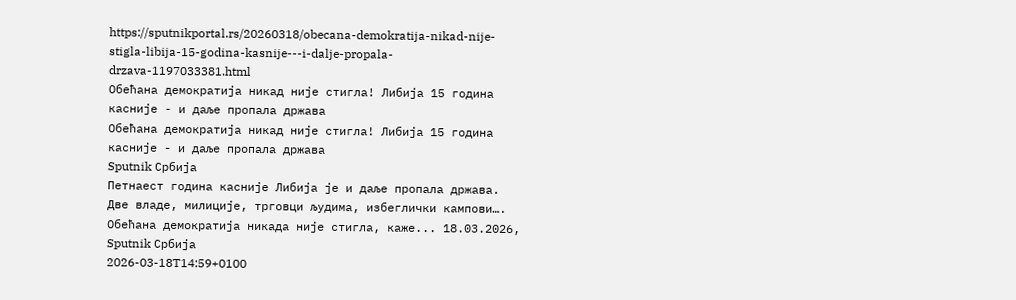https://sputnikportal.rs/20260318/obecana-demokratija-nikad-nije-stigla-libija-15-godina-kasnije---i-dalje-propala-drzava-1197033381.html
Обећана демократија никад није стигла! Либија 15 година касније - и даље пропала држава
Обећана демократија никад није стигла! Либија 15 година касније - и даље пропала држава
Sputnik Србија
Петнаест година касније Либија је и даље пропала држава. Две владе, милиције, трговци људима, избеглички кампови…. Обећана демократија никада није стигла, каже... 18.03.2026, Sputnik Србија
2026-03-18T14:59+0100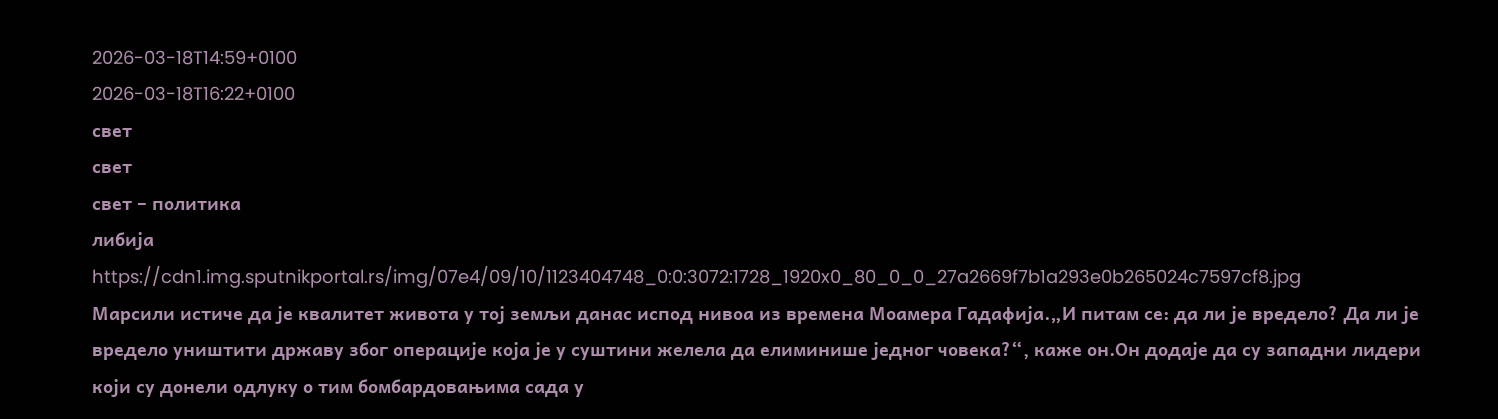2026-03-18T14:59+0100
2026-03-18T16:22+0100
свет
свет
свет – политика
либија
https://cdn1.img.sputnikportal.rs/img/07e4/09/10/1123404748_0:0:3072:1728_1920x0_80_0_0_27a2669f7b1a293e0b265024c7597cf8.jpg
Марсили истиче да је квалитет живота у тој земљи данас испод нивоа из времена Моамера Гадафија.„И питам се: да ли је вредело? Да ли је вредело уништити државу због операције која је у суштини желела да елиминише једног човека?“, каже он.Он додаје да су западни лидери који су донели одлуку о тим бомбардовањима сада у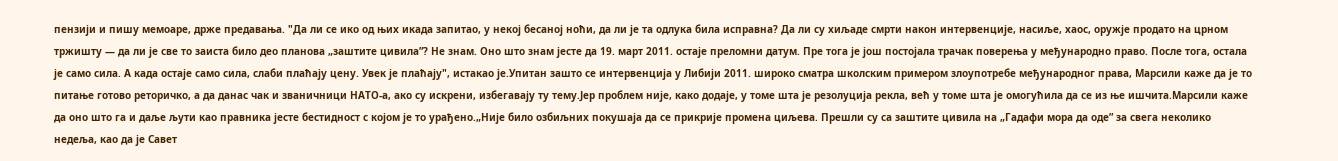пензији и пишу мемоаре, држе предавања. "Да ли се ико од њих икада запитао, у некој бесаној ноћи, да ли је та одлука била исправна? Да ли су хиљаде смрти након интервенције, насиље, хаос, оружје продато на црном тржишту — да ли је све то заиста било део планова „заштите цивила”? Не знам. Оно што знам јесте да 19. март 2011. остаје преломни датум. Пре тога је још постојала трачак поверења у међународно право. После тога, остала је само сила. А када остаје само сила, слаби плаћају цену. Увек је плаћају", истакао је.Упитан зашто се интервенција у Либији 2011. широко сматра школским примером злоупотребе међународног права, Марсили каже да је то питање готово реторичко, а да данас чак и званичници НАТО-а, ако су искрени, избегавају ту тему.Јер проблем није, како додаје, у томе шта је резолуција рекла, већ у томе шта је омогућила да се из ње ишчита.Марсили каже да оно што га и даље љути као правника јесте бестидност с којом је то урађено.„Није било озбиљних покушаја да се прикрије промена циљева. Прешли су са заштите цивила на „Гадафи мора да оде” за свега неколико недеља, као да је Савет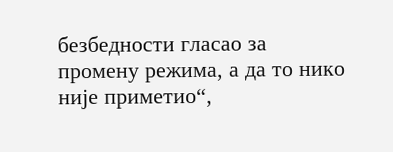безбедности гласао за промену режима, а да то нико није приметио“,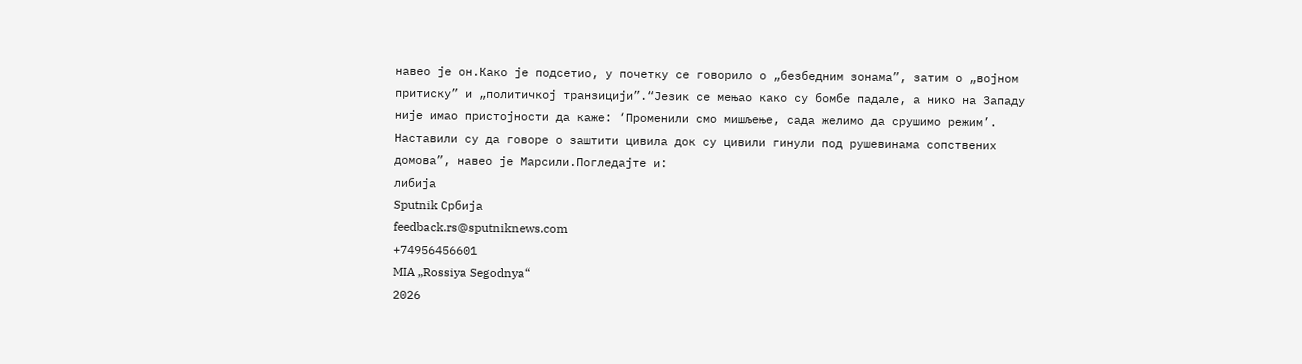навео је он.Како је подсетио, у почетку се говорило о „безбедним зонама”, затим о „војном притиску” и „политичкој транзицији”.“Језик се мењао како су бомбе падале, а нико на Западу није имао пристојности да каже: ‘Променили смо мишљење, сада желимо да срушимо режим’. Наставили су да говоре о заштити цивила док су цивили гинули под рушевинама сопствених домова”, навео је Марсили.Погледајте и:
либија
Sputnik Србија
feedback.rs@sputniknews.com
+74956456601
MIA „Rossiya Segodnya“
2026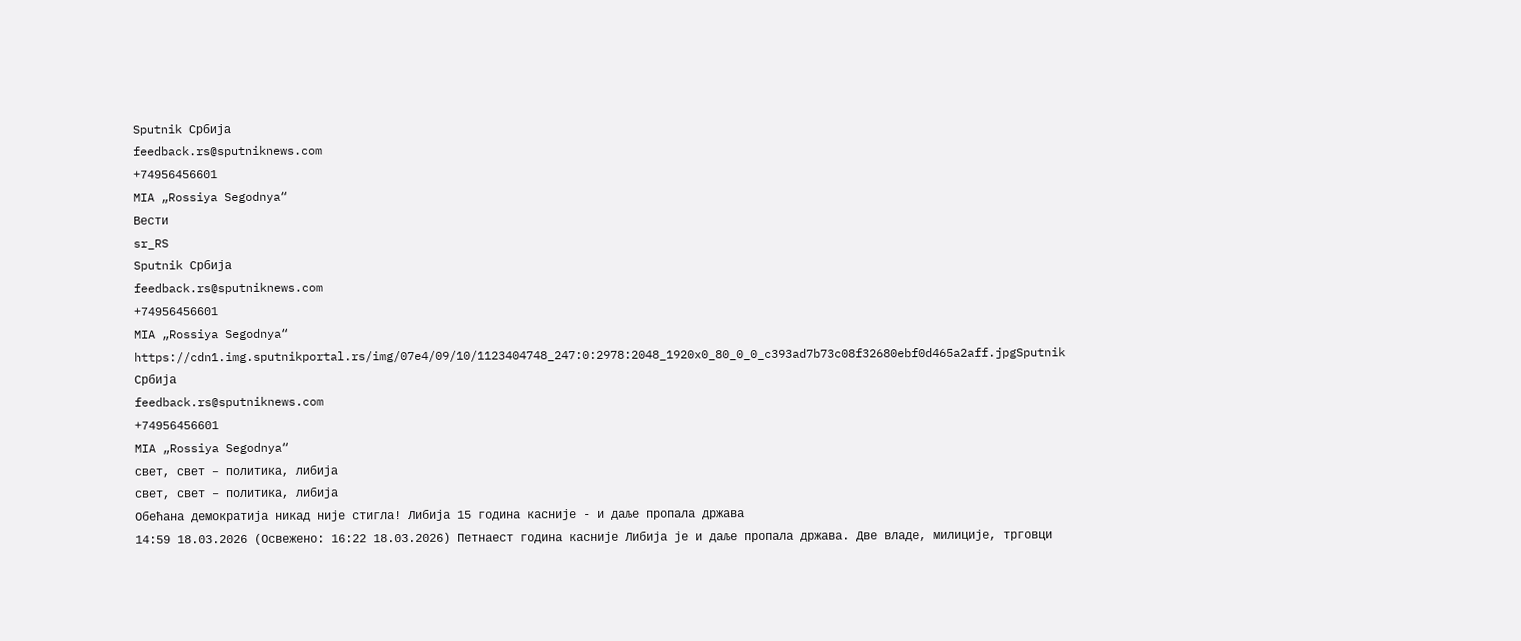Sputnik Србија
feedback.rs@sputniknews.com
+74956456601
MIA „Rossiya Segodnya“
Вести
sr_RS
Sputnik Србија
feedback.rs@sputniknews.com
+74956456601
MIA „Rossiya Segodnya“
https://cdn1.img.sputnikportal.rs/img/07e4/09/10/1123404748_247:0:2978:2048_1920x0_80_0_0_c393ad7b73c08f32680ebf0d465a2aff.jpgSputnik Србија
feedback.rs@sputniknews.com
+74956456601
MIA „Rossiya Segodnya“
свет, свет – политика, либија
свет, свет – политика, либија
Обећана демократија никад није стигла! Либија 15 година касније - и даље пропала држава
14:59 18.03.2026 (Освежено: 16:22 18.03.2026) Петнаест година касније Либија је и даље пропала држава. Две владе, милиције, трговци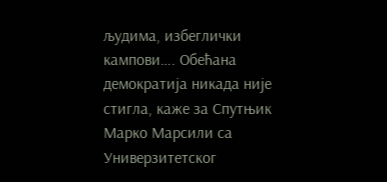људима, избеглички кампови…. Обећана демократија никада није стигла, каже за Спутњик Марко Марсили са Универзитетског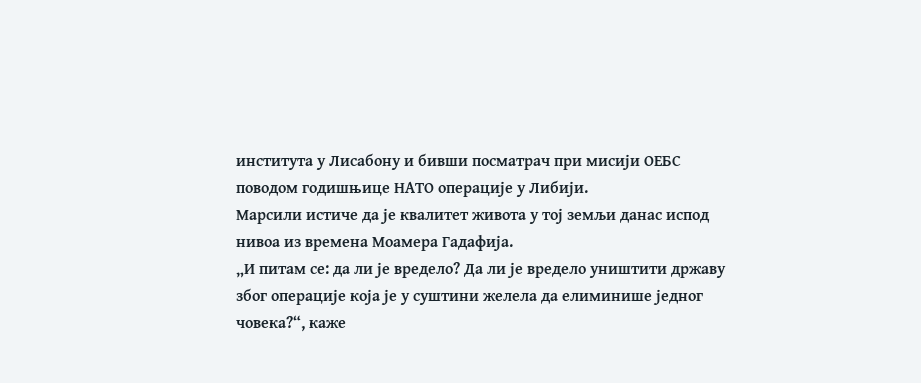института у Лисабону и бивши посматрач при мисији ОЕБС поводом годишњице НАТО операције у Либији.
Марсили истиче да је квалитет живота у тој земљи данас испод нивоа из времена Моамера Гадафија.
„И питам се: да ли је вредело? Да ли је вредело уништити државу због операције која је у суштини желела да елиминише једног човека?“, каже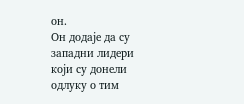он.
Он додаје да су западни лидери који су донели одлуку о тим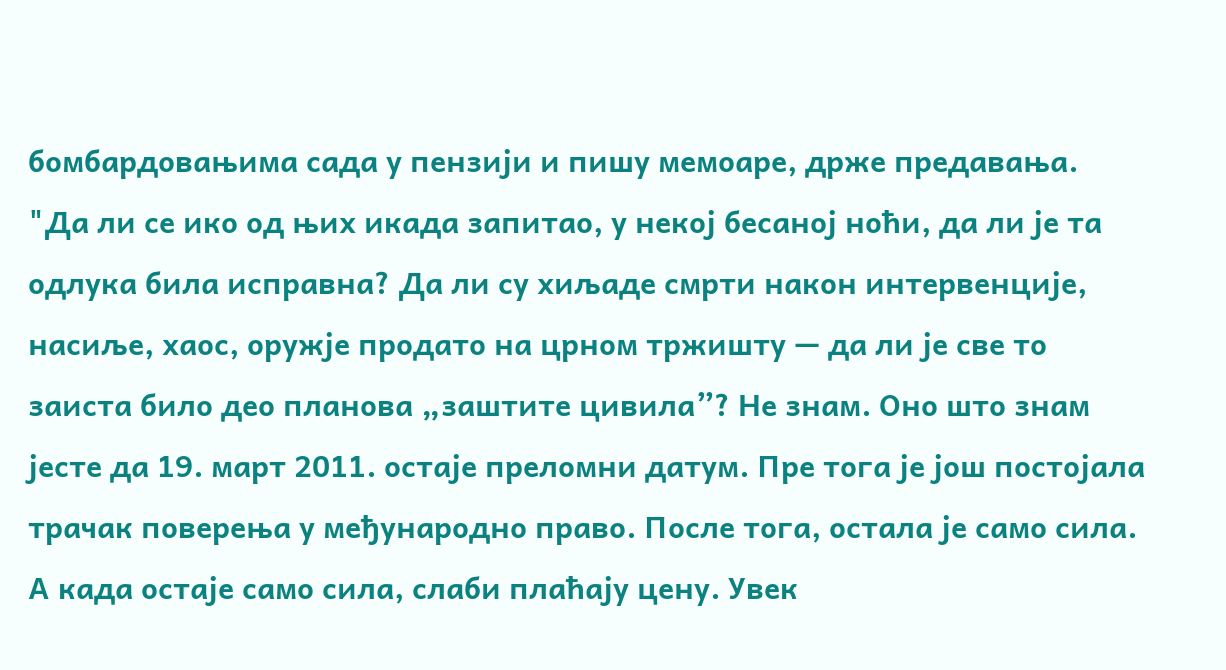бомбардовањима сада у пензији и пишу мемоаре, држе предавања.
"Да ли се ико од њих икада запитао, у некој бесаној ноћи, да ли је та одлука била исправна? Да ли су хиљаде смрти након интервенције, насиље, хаос, оружје продато на црном тржишту — да ли је све то заиста било део планова „заштите цивила”? Не знам. Оно што знам јесте да 19. март 2011. остаје преломни датум. Пре тога је још постојала трачак поверења у међународно право. После тога, остала је само сила. А када остаје само сила, слаби плаћају цену. Увек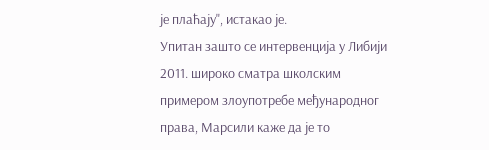је плаћају", истакао је.
Упитан зашто се интервенција у Либији 2011. широко сматра школским примером злоупотребе међународног права, Марсили каже да је то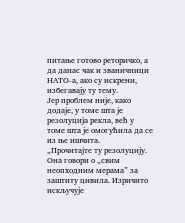питање готово реторичко, а да данас чак и званичници НАТО-а, ако су искрени, избегавају ту тему.
Јер проблем није, како додаје, у томе шта је резолуција рекла, већ у томе шта је омогућила да се из ње ишчита.
„Прочитајте ту резолуцију. Она говори о „свим неопходним мерама” за заштиту цивила. Изричито искључује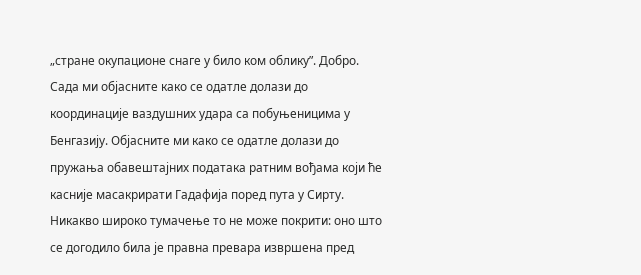„стране окупационе снаге у било ком облику”. Добро. Сада ми објасните како се одатле долази до координације ваздушних удара са побуњеницима у Бенгазију. Објасните ми како се одатле долази до пружања обавештајних података ратним вођама који ће касније масакрирати Гадафија поред пута у Сирту. Никакво широко тумачење то не може покрити: оно што се догодило била је правна превара извршена пред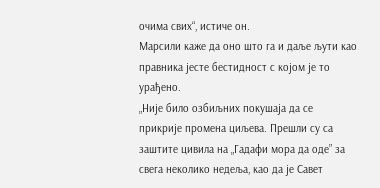очима свих“, истиче он.
Марсили каже да оно што га и даље љути као правника јесте бестидност с којом је то урађено.
„Није било озбиљних покушаја да се прикрије промена циљева. Прешли су са заштите цивила на „Гадафи мора да оде” за свега неколико недеља, као да је Савет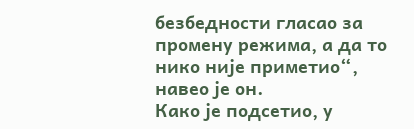безбедности гласао за промену режима, а да то нико није приметио“, навео је он.
Како је подсетио, у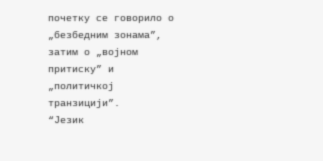почетку се говорило о „безбедним зонама”, затим о „војном притиску” и „политичкој транзицији”.
“Језик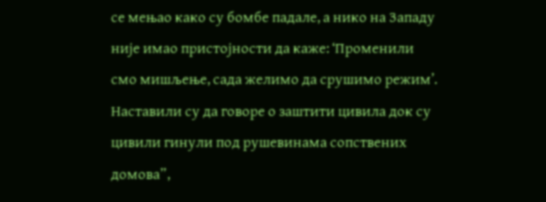се мењао како су бомбе падале, а нико на Западу није имао пристојности да каже: ‘Променили смо мишљење, сада желимо да срушимо режим’. Наставили су да говоре о заштити цивила док су цивили гинули под рушевинама сопствених домова”,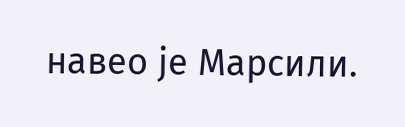навео је Марсили.